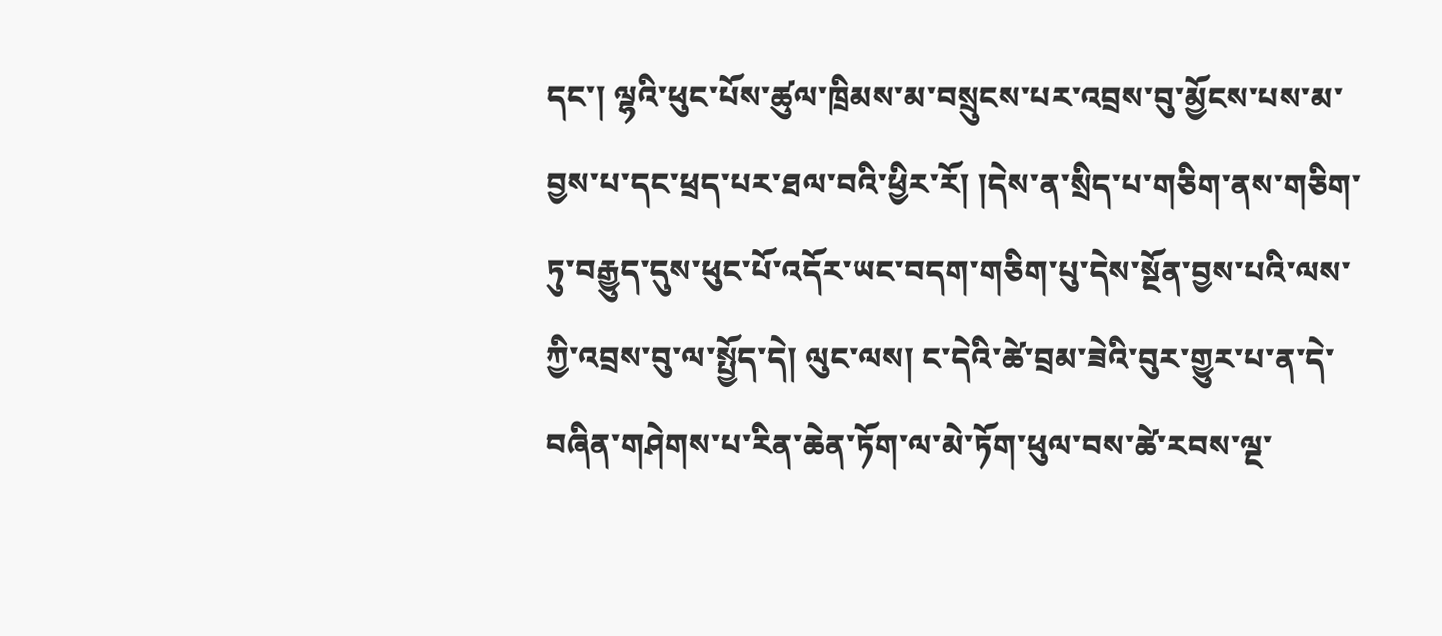དང་། ལྷའི་ཕུང་པོས་ཚུལ་ཁྲིམས་མ་བསྲུངས་པར་འབྲས་བུ་མྱོངས་པས་མ་བྱས་པ་དང་ཕྲད་པར་ཐལ་བའི་ཕྱིར་རོ། །དེས་ན་སྲིད་པ་གཅིག་ནས་གཅིག་ཏུ་བརྒྱུད་དུས་ཕུང་པོ་འདོར་ཡང་བདག་གཅིག་པུ་དེས་སྔོན་བྱས་པའི་ལས་ཀྱི་འབྲས་བུ་ལ་སྤྱོད་དེ། ལུང་ལས། ང་དེའི་ཚེ་བྲམ་ཟེའི་བུར་གྱུར་པ་ན་དེ་བཞིན་གཤེགས་པ་རིན་ཆེན་ཏོག་ལ་མེ་ཏོག་ཕུལ་བས་ཚེ་རབས་ལྔ་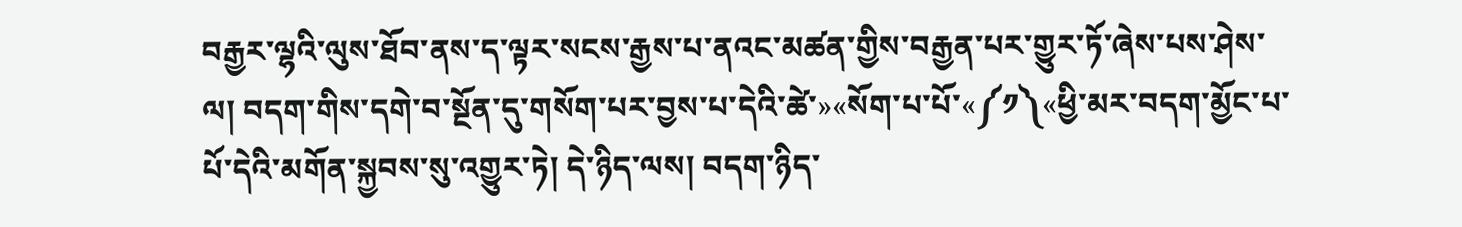བརྒྱར་ལྷའི་ལུས་ཐོབ་ནས་ད་ལྟར་སངས་རྒྱས་པ་ནའང་མཚན་གྱིས་བརྒྱན་པར་གྱུར་ཏོ་ཞེས་པས་ཤེས་ལ། བདག་གིས་དགེ་བ་སྔོན་དུ་གསོག་པར་བྱས་པ་དེའི་ཚེ་»«སོག་པ་པོ་«༼༡༽«ཕྱི་མར་བདག་མྱོང་པ་པོ་དེའི་མགོན་སྐྱབས་སུ་འགྱུར་ཏེ། དེ་ཉིད་ལས། བདག་ཉིད་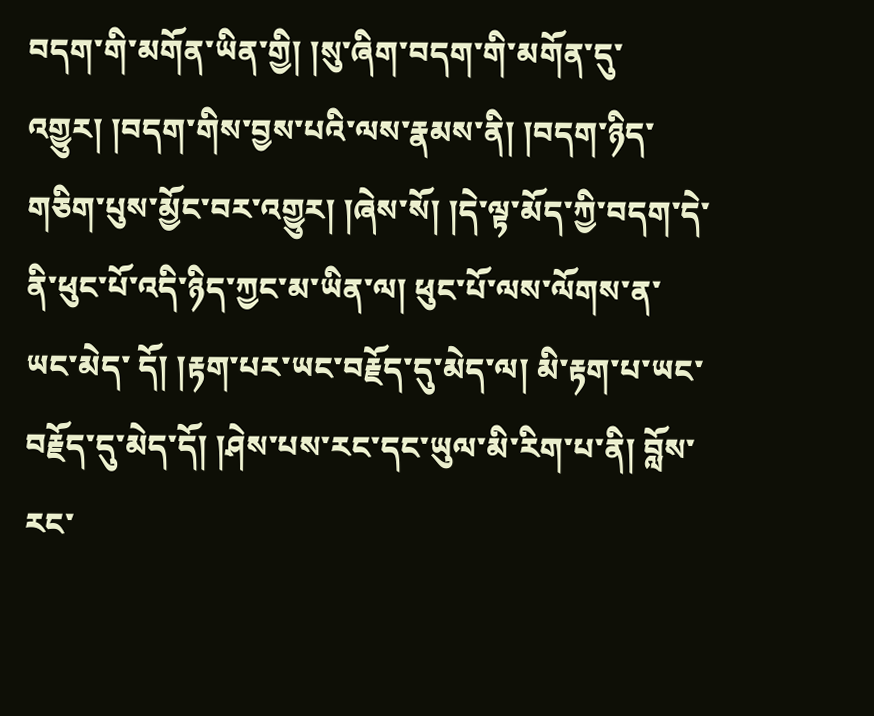བདག་གི་མགོན་ཡིན་གྱི། །སུ་ཞིག་བདག་གི་མགོན་དུ་འགྱུར། །བདག་གིས་བྱས་པའི་ལས་རྣམས་ནི། །བདག་ཉིད་གཅིག་པུས་མྱོང་བར་འགྱུར། །ཞེས་སོ། །དེ་ལྟ་མོད་ཀྱི་བདག་དེ་ནི་ཕུང་པོ་འདི་ཉིད་ཀྱང་མ་ཡིན་ལ། ཕུང་པོ་ལས་ལོགས་ན་ཡང་མེད་ དོ། །རྟག་པར་ཡང་བརྗོད་དུ་མེད་ལ། མི་རྟག་པ་ཡང་བརྗོད་དུ་མེད་དོ། །ཤེས་པས་རང་དང་ཡུལ་མི་རིག་པ་ནི། བློས་རང་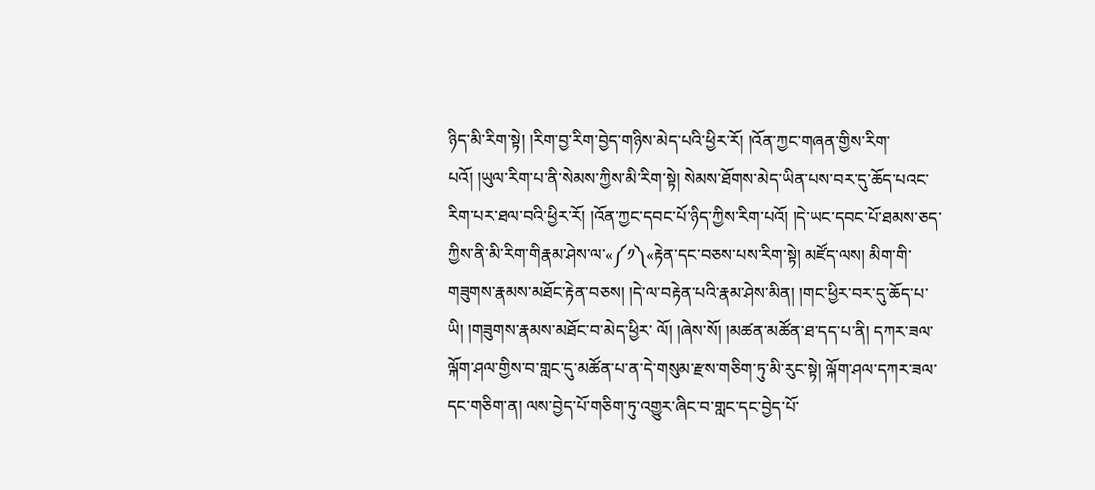ཉིད་མི་རིག་སྟེ། །རིག་བྱ་རིག་བྱེད་གཉིས་མེད་པའི་ཕྱིར་རོ། །འོན་ཀྱང་གཞན་གྱིས་རིག་པའོ། །ཡུལ་རིག་པ་ནི་སེམས་ཀྱིས་མི་རིག་སྟེ། སེམས་ཐོགས་མེད་ཡིན་པས་བར་དུ་ཆོད་པའང་རིག་པར་ཐལ་བའི་ཕྱིར་རོ། །འོན་ཀྱང་དབང་པོ་ཉིད་ཀྱིས་རིག་པའོ། །དེ་ཡང་དབང་པོ་ཐམས་ཅད་ཀྱིས་ནི་མི་རིག་གིརྣམ་ཤེས་ལ་«༼༡༽«རྟེན་དང་བཅས་པས་རིག་སྟེ། མཛོད་ལས། མིག་གི་གཟུགས་རྣམས་མཐོང་རྟེན་བཅས། །དེ་ལ་བརྟེན་པའི་རྣམ་ཤེས་མིན། །གང་ཕྱིར་བར་དུ་ཆོད་པ་ཡི། །གཟུགས་རྣམས་མཐོང་བ་མེད་ཕྱིར་ ལོ། །ཞེས་སོ། །མཚན་མཚོན་ཐ་དད་པ་ནི། དཀར་ཟལ་ལྐོག་ཤལ་གྱིས་བ་གླང་དུ་མཚོན་པ་ན་དེ་གསུམ་རྫས་གཅིག་ཏུ་མི་རུང་སྟེ། ལྐོག་ཤལ་དཀར་ཟལ་དང་གཅིག་ན། ལས་བྱེད་པོ་གཅིག་ཏུ་འགྱུར་ཞིང་བ་གླང་དང་བྱེད་པོ་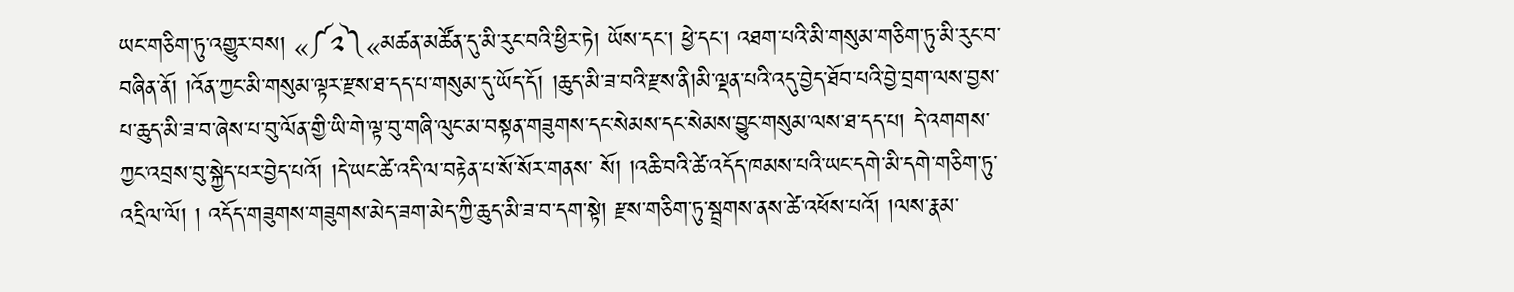ཡང་གཅིག་ཏུ་འགྱུར་བས། «༼༢༽«མཚན་མཚོན་དུ་མི་རུང་བའི་ཕྱིར་ཏེ། ཡོས་དང་། ཕྱེ་དང་། འཐག་པའི་མི་གསུམ་གཅིག་ཏུ་མི་རུང་བ་བཞིན་ནོ། །འོན་ཀྱང་མི་གསུམ་ལྟར་རྫས་ཐ་དད་པ་གསུམ་དུ་ཡོད་དོ། །ཆུད་མི་ཟ་བའི་རྫས་ནི།མི་ལྡན་པའི་འདུ་བྱེད་ཐོབ་པའི་བྱེ་བྲག་ལས་བྱས་པ་ཆུད་མི་ཟ་བ་ཞེས་པ་བུ་ལོན་གྱི་ཡི་གེ་ལྟ་བུ་གཞི་ལུང་མ་བསྟན་གཟུགས་དང་སེམས་དང་སེམས་བྱུང་གསུམ་ལས་ཐ་དད་པ། དེ་འགགས་ཀྱང་འབྲས་བུ་སྐྱེད་པར་བྱེད་པའོ། །དེ་ཡང་ཚེ་འདི་ལ་བརྟེན་པ་སོ་སོར་གནས་ སོ། །འཆི་བའི་ཚེ་འདོད་ཁམས་པའི་ཡང་དགེ་མི་དགེ་གཅིག་ཏུ་འདྲིལ་ལོ། ། འདོད་གཟུགས་གཟུགས་མེད་ཟག་མེད་ཀྱི་ཆུད་མི་ཟ་བ་དག་སྟེ། རྫས་གཅིག་ཏུ་སྦྲགས་ནས་ཚེ་འཕོས་པའོ། །ལས་རྣམ་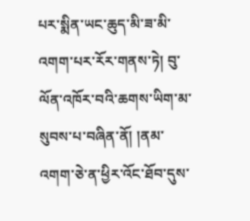པར་སྨིན་ཡང་ཆུད་མི་ཟ་མི་འགག་པར་རོར་གནས་ཏེ། བུ་ལོན་འཁོར་བའི་ཆགས་ཡིག་མ་སུབས་པ་བཞིན་ནོ། །ནམ་འགག་ཅེ་ན་ཕྱིར་འོང་ཐོབ་དུས་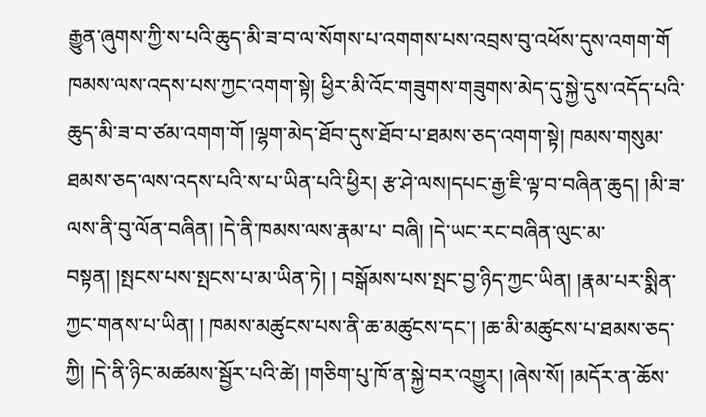རྒྱུན་ཞུགས་ཀྱི་ས་པའི་ཆུད་མི་ཟ་བ་ལ་སོགས་པ་འགགས་པས་འབྲས་བུ་འཕོས་དུས་འགག་གོ ཁམས་ལས་འདས་པས་ཀྱང་འགག་སྟེ། ཕྱིར་མི་འོང་གཟུགས་གཟུགས་མེད་དུ་སྐྱེ་དུས་འདོད་པའི་ཆུད་མི་ཟ་བ་ཙམ་འགག་གོ །ལྷག་མེད་ཐོབ་དུས་ཐོབ་པ་ཐམས་ཅད་འགག་སྟེ། ཁམས་གསུམ་ཐམས་ཅད་ལས་འདས་པའི་ས་པ་ཡིན་པའི་ཕྱིར། རྩ་ཤེ་ལས།དཔང་རྒྱ་ཇི་ལྟ་བ་བཞིན་ཆུད། །མི་ཟ་ལས་ནི་བུ་ལོན་བཞིན། །དེ་ནི་ཁམས་ལས་རྣམ་པ་ བཞི། །དེ་ཡང་རང་བཞིན་ལུང་མ་བསྟན། །སྤངས་པས་སྤངས་པ་མ་ཡིན་ཏེ། ། བསྒོམས་པས་སྤང་བྱ་ཉིད་ཀྱང་ཡིན། །རྣམ་པར་སྨིན་ཀྱང་གནས་པ་ཡིན། ། ཁམས་མཚུངས་པས་ནི་ཆ་མཚུངས་དང་། །ཆ་མི་མཚུངས་པ་ཐམས་ཅད་ཀྱི། །དེ་ནི་ཉིང་མཚམས་སྦྱོར་པའི་ཚེ། །གཅིག་པུ་ཁོ་ན་སྐྱེ་བར་འགྱུར། །ཞེས་སོ། །མདོར་ན་ཆོས་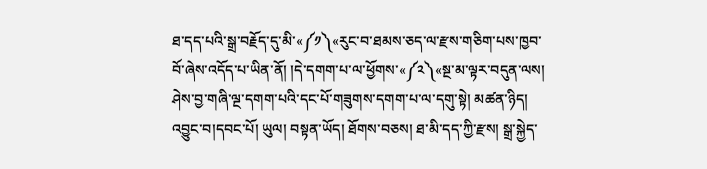ཐ་དད་པའི་སྒྲ་བརྗོད་དུ་མི་«༼༡༽«རུང་བ་ཐམས་ཅད་ལ་རྫས་གཅིག་པས་ཁྱབ་བོ་ཞེས་འདོད་པ་ཡིན་ནོ། །དེ་དགག་པ་ལ་ཕྱོགས་«༼༢༽«སྔ་མ་ལྟར་བདུན་ལས། ཤེས་བྱ་གཞི་ལྔ་དགག་པའི་དང་པོ་གཟུགས་དགག་པ་ལ་དགུ་སྟེ། མཚན་ཉིད། འབྱུང་བ།དབང་པོ། ཡུལ། བསྟན་ཡོད། ཐོགས་བཅས། ཐ་མི་དད་ཀྱི་རྫས། སྒྲ་སྐྱེད་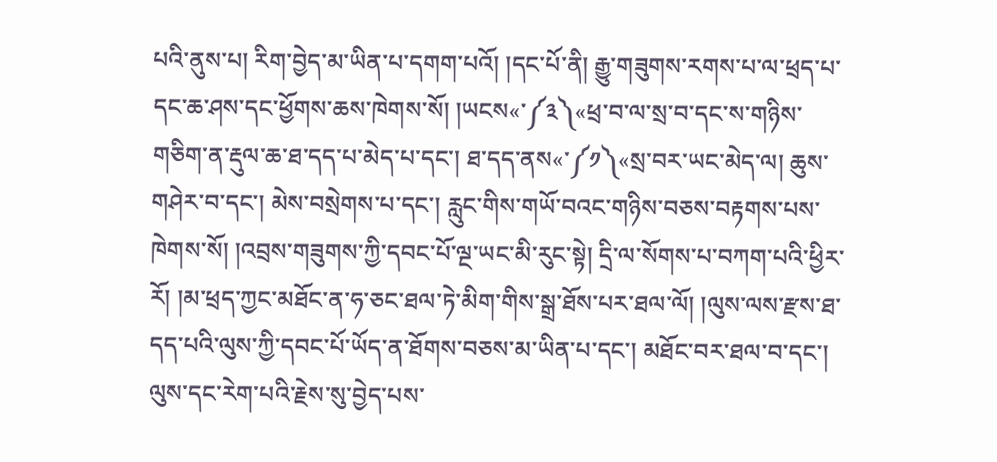པའི་ནུས་པ། རིག་བྱེད་མ་ཡིན་པ་དགག་པའོ། །དང་པོ་ནི། རྒྱུ་གཟུགས་རགས་པ་ལ་ཕྲད་པ་དང་ཆ་ཤས་དང་ཕྱོགས་ཆས་ཁེགས་སོ། །ཡངས«་༼༣༽«ཕྲ་བ་ལ་སྲ་བ་དང་ས་གཉིས་གཅིག་ན་རྡུལ་ཆ་ཐ་དད་པ་མེད་པ་དང་། ཐ་དད་ནས«་༼༡༽«སྲ་བར་ཡང་མེད་ལ། ཆུས་གཤེར་བ་དང་། མེས་བསྲེགས་པ་དང་། རླུང་གིས་གཡོ་བའང་གཉིས་བཅས་བརྟགས་པས་ཁེགས་སོ། །འབྲས་གཟུགས་ཀྱི་དབང་པོ་ལྔ་ཡང་མི་རུང་སྟེ། དྲི་ལ་སོགས་པ་བཀག་པའི་ཕྱིར་རོ། །མ་ཕྲད་ཀྱང་མཐོང་ན་ཧ་ཅང་ཐལ་ཏེ་མིག་གིས་སྒྲ་ཐོས་པར་ཐལ་ལོ། །ལུས་ལས་རྫས་ཐ་དད་པའི་ལུས་ཀྱི་དབང་པོ་ཡོད་ན་ཐོགས་བཅས་མ་ཡིན་པ་དང་། མཐོང་བར་ཐལ་བ་དང་། ལུས་དང་རེག་པའི་རྗེས་སུ་བྱེད་པས་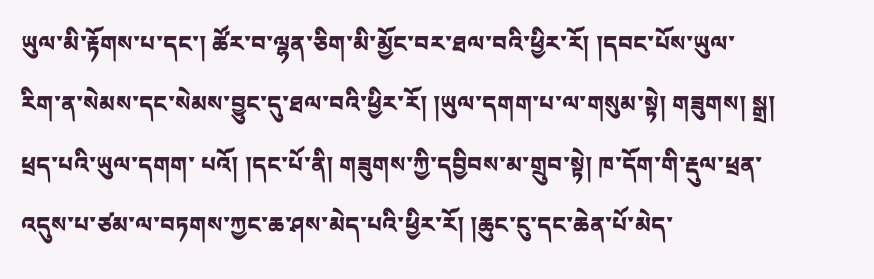ཡུལ་མི་རྟོགས་པ་དང་། ཚོར་བ་ལྷན་ཅིག་མི་མྱོང་བར་ཐལ་བའི་ཕྱིར་རོ། །དབང་པོས་ཡུལ་རིག་ན་སེམས་དང་སེམས་བྱུང་དུ་ཐལ་བའི་ཕྱིར་རོ། །ཡུལ་དགག་པ་ལ་གསུམ་སྟེ། གཟུགས། སྒྲ། ཕྲད་པའི་ཡུལ་དགག་ པའོ། །དང་པོ་ནི། གཟུགས་ཀྱི་དབྱིབས་མ་གྲུབ་སྟེ། ཁ་དོག་གི་རྡུལ་ཕྲན་འདུས་པ་ཙམ་ལ་བཏགས་ཀྱང་ཆ་ཤས་མེད་པའི་ཕྱིར་རོ། །ཆུང་ངུ་དང་ཆེན་པོ་མེད་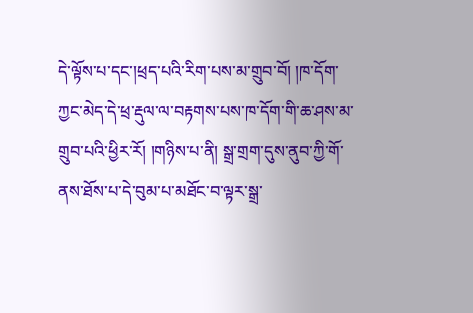དེ་ལྟོས་པ་དང་།ཕྲད་པའི་རིག་པས་མ་གྲུབ་བོ། །ཁ་དོག་ཀྱང་མེད་དེ་ཕྲ་རྡུལ་ལ་བརྟགས་པས་ཁ་དོག་གི་ཆ་ཤས་མ་གྲུབ་པའི་ཕྱིར་རོ། །གཉིས་པ་ནི། སྒྲ་གྲག་དུས་ནུབ་ཀྱི་གོ་ནས་ཐོས་པ་དེ་བུམ་པ་མཐོང་བ་ལྟར་སྒྲ་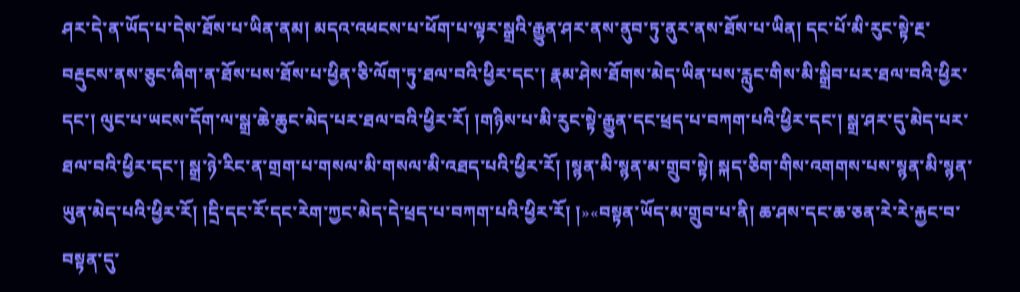ཤར་དེ་ན་ཡོད་པ་དེས་ཐོས་པ་ཡིན་ནམ། མདའ་འཕངས་པ་ཕོག་པ་ལྟར་སྒྲའི་རྒྱུན་ཤར་ནས་ནུབ་ཏུ་ནུར་ནས་ཐོས་པ་ཡིན། དང་པོ་མི་རུང་སྟེ་རྔ་བརྡུངས་ནས་ཅུང་ཞིག་ན་ཐོས་པས་ཐོས་པ་ཕྱིན་ཅི་ལོག་ཏུ་ཐལ་བའི་ཕྱིར་དང་། རྣམ་ཤེས་ཐོགས་མེད་ཡིན་པས་རླུང་གིས་མི་སྒྲིབ་པར་ཐལ་བའི་ཕྱིར་དང་། ལུང་པ་ཡངས་དོག་ལ་སྒྲ་ཆེ་ཆུང་མེད་པར་ཐལ་བའི་ཕྱིར་རོ། །གཉིས་པ་མི་རུང་སྟེ་རྒྱུན་དང་ཕྲད་པ་བཀག་པའི་ཕྱིར་དང་། སྒྲ་ཤར་དུ་མེད་པར་ཐལ་བའི་ཕྱིར་དང་། སྒྲ་ཉེ་རིང་ན་གྲག་པ་གསལ་མི་གསལ་མི་འཐད་པའི་ཕྱིར་རོ། །སྙན་མི་སྙན་མ་གྲུབ་སྟེ། སྐད་ཅིག་གིས་འགགས་པས་སྙན་མི་སྙན་ཡུན་མེད་པའི་ཕྱིར་རོ། །དྲི་དང་རོ་དང་རེག་ཀྱང་མེད་དེ་ཕྲད་པ་བཀག་པའི་ཕྱིར་རོ། །»«བསྟན་ཡོད་མ་གྲུབ་པ་ནི། ཆ་ཤས་དང་ཆ་ཅན་རེ་རེ་རྐྱང་བ་བསྟན་དུ་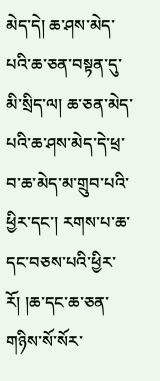མེད་དེ། ཆ་ཤས་མེད་པའི་ཆ་ཅན་བསྟན་དུ་མི་སྲིད་ལ། ཆ་ཅན་མེད་པའི་ཆ་ཤས་མེད་དེ་ཕྲ་བ་ཆ་མེད་མ་གྲུབ་པའི་ཕྱིར་དང་། རགས་པ་ཆ་དང་བཅས་པའི་ཕྱིར་རོ། །ཆ་དང་ཆ་ཅན་གཉིས་སོ་སོར་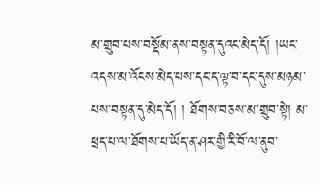མ་གྲུབ་པས་བསྡོམ་ནས་བསྟན་དུའང་མེད་དོ། །ཡང་འདས་མ་འོངས་མེད་པས་དང་ད་ལྟ་བ་དང་དུས་མཉམ་པས་བསྟན་དུ་མེད་དོ། ། ཐོགས་བཅས་མ་གྲུབ་སྟེ། མ་ཕྲད་པ་ལ་ཐོགས་པ་ཡོད་ན་ཤར་གྱི་རི་བོ་ལ་ནུབ་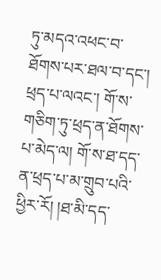ཏུ་མདའ་འཕང་བ་ཐོགས་པར་ཐལ་བ་དང་། ཕྲད་པ་ལའང་། གོ་ས་གཅིག་ཏུ་ཕྲད་ན་ཐོགས་པ་མེད་ལ། གོ་ས་ཐ་དད་ན་ཕྲད་པ་མ་གྲུབ་པའི་ཕྱིར་རོ། །ཐ་མི་དད་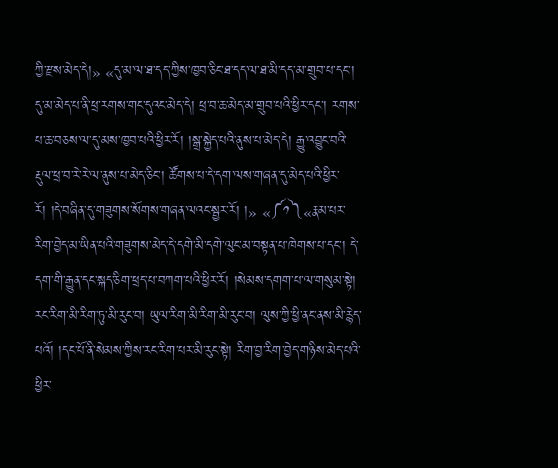ཀྱི་རྫས་མེད་དེ།» «དུ་མ་ལ་ཐ་དད་ཀྱིས་ཁྱབ་ཅིང་ཐ་དད་ལ་ཐ་མི་དད་མ་གྲུབ་པ་དང་། དུ་མ་མེད་པ་ནི་ཕྲ་རགས་གང་དུའང་མེད་དེ། ཕྲ་བ་ཆ་མེད་མ་གྲུབ་པའི་ཕྱིར་དང་། རགས་པ་ཆ་བཅས་ལ་དུ་མས་ཁྱབ་པའི་ཕྱིར་རོ། །སྒྲ་སྐྱེད་པའི་ནུས་པ་མེད་དེ། རྒྱུ་འབྱུང་བའི་རྡུལ་ཕྲ་བ་རེ་རེ་ལ་ནུས་པ་མེད་ཅིང་། ཚོགས་པ་དེ་དག་ལས་གཞན་དུ་མེད་པའི་ཕྱིར་རོ། །དེ་བཞིན་དུ་གཟུགས་སོགས་གཞན་ལའང་སྦྱར་རོ། །» «༼༡༽«རྣམ་པར་རིག་བྱེད་མ་ཡིན་པའི་གཟུགས་མེད་དེ་དགེ་མི་དགེ་ལུང་མ་བསྟན་པ་ཁེགས་པ་དང་། དེ་དག་གི་རྒྱུན་དང་སྐད་ཅིག་ཕྲད་པ་བཀག་པའི་ཕྱིར་རོ། །སེམས་དགག་པ་ལ་གསུམ་སྟེ། རང་རིག་མི་རིག་ཏུ་མི་རུང་བ། ཡུལ་རིག་མི་རིག་མི་རུང་བ། ལུས་ཀྱི་ཕྱི་ནང་ནས་མི་རྙེད་པའོ། །དང་པོ་ནི་སེམས་ཀྱིས་རང་རིག་པར་མི་རུང་སྟེ། རིག་བྱ་རིག་བྱེད་གཉིས་མེད་པའི་ཕྱིར་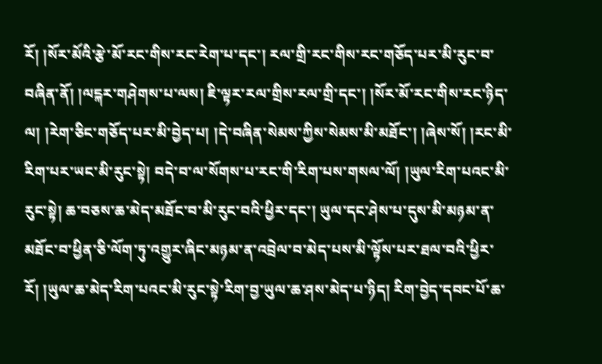རོ། །སོར་མོའི་རྩེ་མོ་རང་གིས་རང་རེག་པ་དང་། རལ་གྲི་རང་གིས་རང་གཅོད་པར་མི་རུང་བ་བཞིན་ནོ། །ལངྐར་གཤེགས་པ་ལས། ཇི་ལྟར་རལ་གྲིས་རལ་གྲི་དང་། །སོར་མོ་རང་གིས་རང་ཉིད་ལ། །རེག་ཅིང་གཅོད་པར་མི་བྱེད་པ། །དེ་བཞིན་སེམས་ཀྱིས་སེམས་མི་མཐོང་། །ཞེས་སོ། །རང་མི་རིག་པར་ཡང་མི་རུང་སྟེ། བདེ་བ་ལ་སོགས་པ་རང་གི་རིག་པས་གསལ་ལོ། །ཡུལ་རིག་པའང་མི་རུང་སྟེ། ཆ་བཅས་ཆ་མེད་མཐོང་བ་མི་རུང་བའི་ཕྱིར་དང་། ཡུལ་དང་ཤེས་པ་དུས་མི་མཉམ་ན་མཐོང་བ་ཕྱིན་ཅི་ལོག་ཏུ་འགྱུར་ཞིང་མཉམ་ན་འབྲེལ་བ་མེད་པས་མི་ལྟོས་པར་ཐལ་བའི་ཕྱིར་རོ། །ཡུལ་ཆ་མེད་རིག་པའང་མི་རུང་སྟེ་རིག་བྱ་ཡུལ་ཆ་ཤས་མེད་པ་ཉིད། རིག་བྱེད་དབང་པོ་ཆ་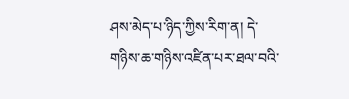ཤས་མེད་པ་ཉིད་ཀྱིས་རིག་ན། དེ་གཉིས་ཆ་གཉིས་འཛིན་པར་ཐལ་བའི་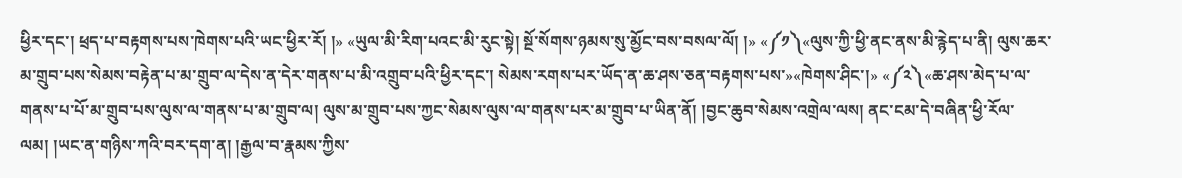ཕྱིར་དང་། ཕྲད་པ་བརྟགས་པས་ཁེགས་པའི་ཡང་ཕྱིར་རོ། །» «ཡུལ་མི་རིག་པའང་མི་རུང་སྟེ། སྔོ་སོགས་ཉམས་སུ་མྱོང་བས་བསལ་ལོ། །» «༼༡༽«ལུས་ཀྱི་ཕྱི་ནང་ནས་མི་རྙེད་པ་ནི། ལུས་ཆར་མ་གྲུབ་པས་སེམས་བརྟེན་པ་མ་གྲུབ་ལ་དེས་ན་དེར་གནས་པ་མི་འགྲུབ་པའི་ཕྱིར་དང་། སེམས་རགས་པར་ཡོད་ན་ཆ་ཤས་ཅན་བརྟགས་པས་»«ཁེགས་ཤིང་།» «༼༢༽«ཆ་ཤས་མེད་པ་ལ་གནས་པ་པོ་མ་གྲུབ་པས་ལུས་ལ་གནས་པ་མ་གྲུབ་ལ། ལུས་མ་གྲུབ་པས་ཀྱང་སེམས་ལུས་ལ་གནས་པར་མ་གྲུབ་པ་ཡིན་ནོ། །བྱང་ཆུབ་སེམས་འགྲེལ་ལས། ནང་ངམ་དེ་བཞིན་ཕྱི་རོལ་ལམ། །ཡང་ན་གཉིས་ཀའི་བར་དག་ན། །རྒྱལ་བ་རྣམས་ཀྱིས་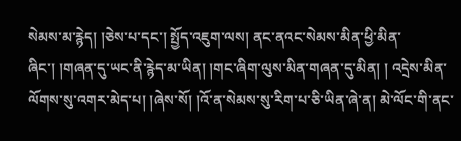སེམས་མ་རྙེད། །ཅེས་པ་དང་། སྤྱོད་འཇུག་ལས། ནང་ནའང་སེམས་མིན་ཕྱི་མིན་ཞིང་། །གཞན་དུ་ཡང་ནི་རྙེད་མ་ཡིན། །གང་ཞིག་ལུས་མིན་གཞན་དུ་མིན། ། འདྲེས་མིན་ལོགས་སུ་འགར་མེད་པ། །ཞེས་སོ། །འོ་ན་སེམས་སུ་རིག་པ་ཅི་ཡིན་ཞེ་ན། མེ་ལོང་གི་ནང་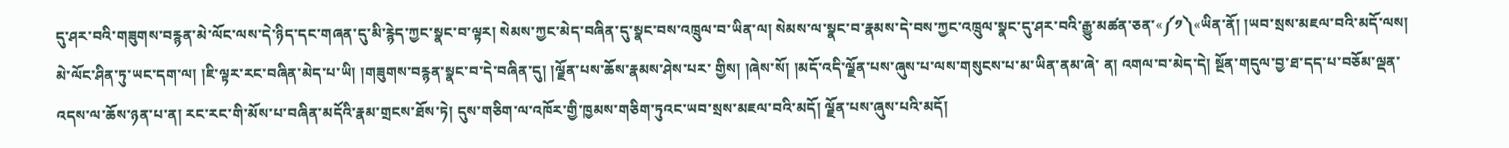དུ་ཤར་བའི་གཟུགས་བརྙན་མེ་ལོང་ལས་དེ་ཉིད་དང་གཞན་དུ་མི་རྙེད་ཀྱང་སྣང་བ་ལྟར། སེམས་ཀྱང་མེད་བཞིན་དུ་སྣང་བས་འཁྲུལ་བ་ཡིན་ལ། སེམས་ལ་སྣང་བ་རྣམས་དེ་བས་ཀྱང་འཁྲུལ་སྣང་དུ་ཤར་བའི་རྒྱུ་མཚན་ཅན་«༼༡༽«ཡིན་ནོ། །ཡབ་སྲས་མཇལ་བའི་མདོ་ལས། མེ་ལོང་ཤིན་ཏུ་ཡང་དག་ལ། །ཇི་ལྟར་རང་བཞིན་མེད་པ་ཡི། །གཟུགས་བརྙན་སྣང་བ་དེ་བཞིན་དུ། །ལྗོན་པས་ཆོས་རྣམས་ཤེས་པར་ གྱིས། །ཞེས་སོ། །མདོ་འདི་ལྗོན་པས་ཞུས་པ་ལས་གསུངས་པ་མ་ཡིན་ནམ་ཞེ་ ན། འགལ་བ་མེད་དེ། སྔོན་གདུལ་བྱ་ཐ་དད་པ་བཅོམ་ལྡན་འདས་ལ་ཆོས་ཉན་པ་ན། རང་རང་གི་མོས་པ་བཞིན་མདོའི་རྣམ་གྲངས་ཐོས་ཏེ། དུས་གཅིག་ལ་འཁོར་གྱི་ཁྱམས་གཅིག་ཏུའང་ཡབ་སྲས་མཇལ་བའི་མདོ། ལྗོན་པས་ཞུས་པའི་མདོ།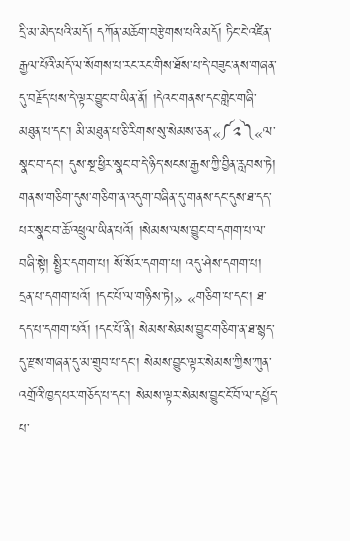དྲི་མ་མེད་པའི་མདོ། དཀོན་མཆོག་བརྩེགས་པའི་མདོ། ཏིང་ངེ་འཛིན་རྒྱལ་པོའི་མདོ་ལ་སོགས་པ་རང་རང་གིས་ཐོས་པ་དེ་བཟུང་ནས་གཞན་དུ་བརྗོད་པས་དེ་ལྟར་བྱུང་བ་ཡིན་ནོ། །དེའང་གནས་དང་གླེང་གཞི་མཐུན་པ་དང་། མི་མཐུན་པ་ཅི་རིགས་སུ་སེམས་ཅན་«༼༢༽«ལ་སྣང་བ་དང་། དུས་སྔ་ཕྱིར་སྣང་བ་དེ་ཉིད་སངས་རྒྱས་ཀྱི་བྱིན་རླབས་ཏེ། གནས་གཅིག་དུས་གཅིག་ན་འདུག་བཞིན་དུ་གནས་དང་དུས་ཐ་དད་པར་སྣང་བ་ཆོ་འཕྲུལ་ཡིན་པའོ། །སེམས་ལས་བྱུང་བ་དགག་པ་ལ་བཞི་སྟེ། སྤྱིར་དགག་པ། སོ་སོར་དགག་པ། འདུ་ཤེས་དགག་པ། དྲན་པ་དགག་པའོ། །དང་པོ་ལ་གཉིས་ཏེ།» «གཅིག་པ་དང་། ཐ་དད་པ་དགག་པའོ། །དང་པོ་ནི། སེམས་སེམས་བྱུང་གཅིག་ན་ཐ་སྙད་དུ་རྫས་གཞན་དུ་མ་གྲུབ་པ་དང་། སེམས་བྱུང་ལྟར་སེམས་ཀྱིས་ཀུན་འགྲོའི་ཁྱད་པར་གཅོད་པ་དང་། སེམས་ལྟར་སེམས་བྱུང་ངོ་བོ་ལ་དཔྱོད་པ་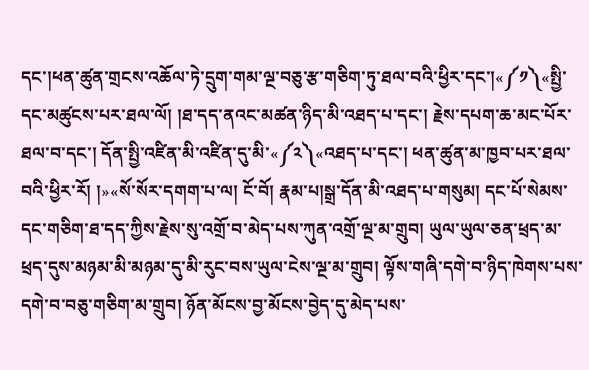དང་།ཕན་ཚུན་གྲངས་འཆོལ་ཏེ་དྲུག་གམ་ལྔ་བཅུ་རྩ་གཅིག་ཏུ་ཐལ་བའི་ཕྱིར་དང་།«༼༡༽«སྤྱི་དང་མཚུངས་པར་ཐལ་ལོ། །ཐ་དད་ནའང་མཚན་ཉིད་མི་འཐད་པ་དང་། རྗེས་དཔག་ཆ་མང་པོར་ཐལ་བ་དང་། དོན་སྤྱི་འཛིན་མི་འཛིན་དུ་མི་«༼༢༽«འཐད་པ་དང་། ཕན་ཚུན་མ་ཁྱབ་པར་ཐལ་བའི་ཕྱིར་རོ། །»«སོ་སོར་དགག་པ་ལ། ངོ་བོ། རྣམ་པ།སྒྲ་དོན་མི་འཐད་པ་གསུམ། དང་པོ་སེམས་དང་གཅིག་ཐ་དད་ཀྱིས་རྗེས་སུ་འགྲོ་བ་མེད་པས་ཀུན་འགྲོ་ལྔ་མ་གྲུབ། ཡུལ་ཡུལ་ཅན་ཕྲད་མ་ཕྲད་དུས་མཉམ་མི་མཉམ་དུ་མི་རུང་བས་ཡུལ་ངེས་ལྔ་མ་གྲུབ། ལྟོས་གཞི་དགེ་བ་ཉིད་ཁེགས་པས་དགེ་བ་བཅུ་གཅིག་མ་གྲུབ། ཉོན་མོངས་བྱ་མོངས་བྱེད་དུ་མེད་པས་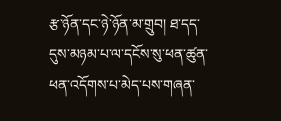རྩ་ཉོན་དང་ཉེ་ཉོན་མ་གྲུབ། ཐ་དད་དུས་མཉམ་པ་ལ་དངོས་སུ་ཕན་ཚུན་ཕན་འདོགས་པ་མེད་པས་གཞན་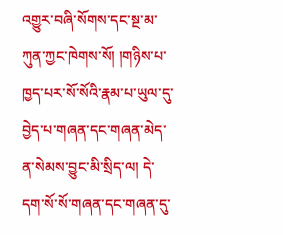འགྱུར་བཞི་སོགས་དང་སྔ་མ་ཀུན་ཀྱང་ཁེགས་སོ། །གཉིས་པ་ཁྱད་པར་སོ་སོའི་རྣམ་པ་ཡུལ་དུ་བྱེད་པ་གཞན་དང་གཞན་མེད་ན་སེམས་བྱུང་མི་སྲིད་ལ། དེ་དག་སོ་སོ་གཞན་དང་གཞན་དུ་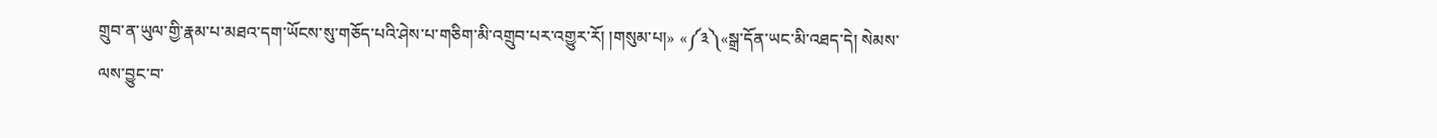གྲུབ་ན་ཡུལ་གྱི་རྣམ་པ་མཐའ་དག་ཡོངས་སུ་གཅོད་པའི་ཤེས་པ་གཅིག་མི་འགྲུབ་པར་འགྱུར་རོ། །གསུམ་པ།» «༼༣༽«སྒྲ་དོན་ཡང་མི་འཐད་དེ། སེམས་ལས་བྱུང་བ་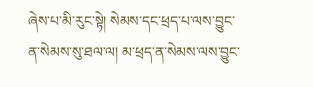ཞེས་པ་མི་རུང་སྟེ། སེམས་དང་ཕྲད་པ་ལས་བྱུང་ན་སེམས་སུ་ཐལ་ལ། མ་ཕྲད་ན་སེམས་ལས་བྱུང་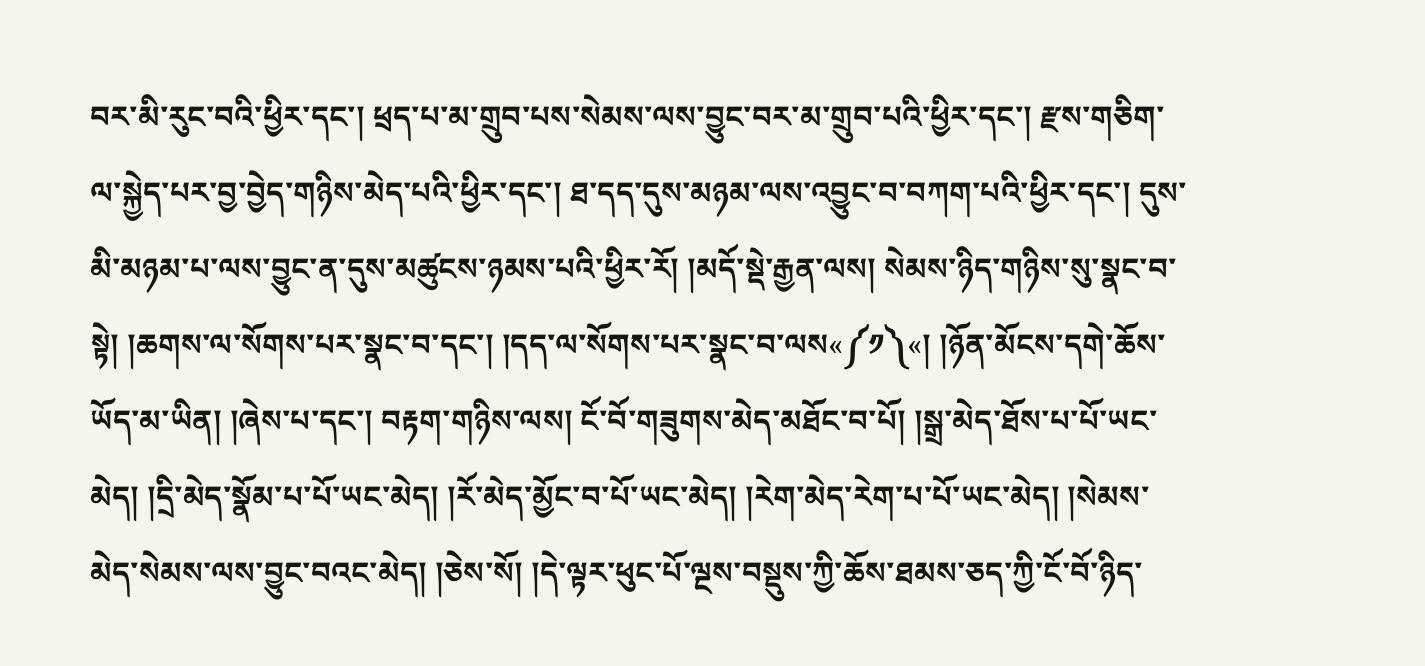བར་མི་རུང་བའི་ཕྱིར་དང་། ཕྲད་པ་མ་གྲུབ་པས་སེམས་ལས་བྱུང་བར་མ་གྲུབ་པའི་ཕྱིར་དང་། རྫས་གཅིག་ལ་སྐྱེད་པར་བྱ་བྱེད་གཉིས་མེད་པའི་ཕྱིར་དང་། ཐ་དད་དུས་མཉམ་ལས་འབྱུང་བ་བཀག་པའི་ཕྱིར་དང་། དུས་མི་མཉམ་པ་ལས་བྱུང་ན་དུས་མཚུངས་ཉམས་པའི་ཕྱིར་རོ། །མདོ་སྡེ་རྒྱན་ལས། སེམས་ཉིད་གཉིས་སུ་སྣང་བ་སྟེ། །ཆགས་ལ་སོགས་པར་སྣང་བ་དང་། །དད་ལ་སོགས་པར་སྣང་བ་ལས«༼༡༽«། །ཉོན་མོངས་དགེ་ཆོས་ཡོད་མ་ཡིན། །ཞེས་པ་དང་། བརྟག་གཉིས་ལས། ངོ་བོ་གཟུགས་མེད་མཐོང་བ་པོ། །སྒྲ་མེད་ཐོས་པ་པོ་ཡང་མེད། །དྲི་མེད་སྣོམ་པ་པོ་ཡང་མེད། །རོ་མེད་མྱོང་བ་པོ་ཡང་མེད། །རེག་མེད་རེག་པ་པོ་ཡང་མེད། །སེམས་མེད་སེམས་ལས་བྱུང་བའང་མེད། །ཅེས་སོ། །དེ་ལྟར་ཕུང་པོ་ལྔས་བསྡུས་ཀྱི་ཆོས་ཐམས་ཅད་ཀྱི་ངོ་བོ་ཉིད་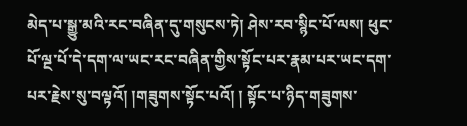མེད་པ་སྒྱུ་མའི་རང་བཞིན་དུ་གསུངས་ཏེ། ཤེས་རབ་སྙིང་པོ་ལས། ཕུང་པོ་ལྔ་པོ་དེ་དག་ལ་ཡང་རང་བཞིན་གྱིས་སྟོང་པར་རྣམ་པར་ཡང་དག་པར་རྗེས་སུ་བལྟའོ། །གཟུགས་སྟོང་པའོ། ། སྟོང་པ་ཉིད་གཟུགས་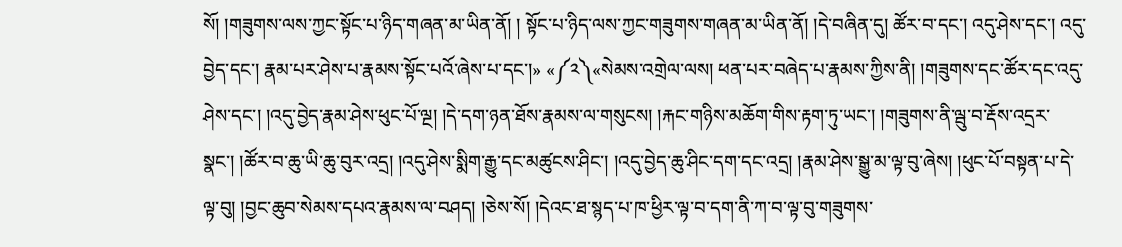སོ། །གཟུགས་ལས་ཀྱང་སྟོང་པ་ཉིད་གཞན་མ་ཡིན་ནོ། ། སྟོང་པ་ཉིད་ལས་ཀྱང་གཟུགས་གཞན་མ་ཡིན་ནོ། །དེ་བཞིན་དུ། ཚོར་བ་དང་། འདུ་ཤེས་དང་། འདུ་བྱེད་དང་། རྣམ་པར་ཤེས་པ་རྣམས་སྟོང་པའོ་ཞེས་པ་དང་།» «༼༢༽«སེམས་འགྲེལ་ལས། ཕན་པར་བཞེད་པ་རྣམས་ཀྱིས་ནི། །གཟུགས་དང་ཚོར་དང་འདུ་ཤེས་དང་། །འདུ་བྱེད་རྣམ་ཤེས་ཕུང་པོ་ལྔ། །དེ་དག་ཉན་ཐོས་རྣམས་ལ་གསུངས། །རྐང་གཉིས་མཆོག་གིས་རྟག་ཏུ་ཡང་། །གཟུགས་ནི་ལྦུ་བ་རྡོས་འདྲར་སྣང་། །ཚོར་བ་ཆུ་ཡི་ཆུ་བུར་འདྲ། །འདུ་ཤེས་སྨིག་རྒྱུ་དང་མཚུངས་ཤིང་། །འདུ་བྱེད་ཆུ་ཤིང་དག་དང་འདྲ། །རྣམ་ཤེས་སྒྱུ་མ་ལྟ་བུ་ཞེས། །ཕུང་པོ་བསྟན་པ་དེ་ལྟ་བུ། །བྱང་ཆུབ་སེམས་དཔའ་རྣམས་ལ་བཤད། །ཅེས་སོ། །དེའང་ཐ་སྙད་པ་ཁ་ཕྱིར་ལྟ་བ་དག་ནི་ཀ་བ་ལྟ་བུ་གཟུགས་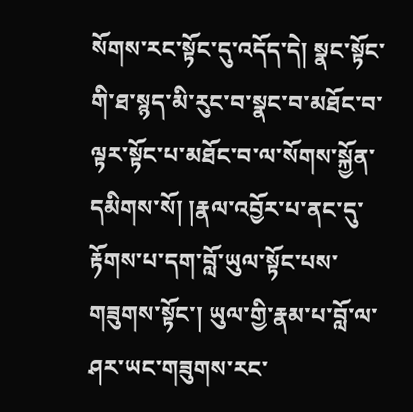སོགས་རང་སྟོང་དུ་འདོད་དེ། སྣང་སྟོང་གི་ཐ་སྙད་མི་རུང་བ་སྣང་བ་མཐོང་བ་ལྟར་སྟོང་པ་མཐོང་བ་ལ་སོགས་སྐྱོན་དམིགས་སོ། །རྣལ་འབྱོར་པ་ནང་དུ་རྟོགས་པ་དག་བློ་ཡུལ་སྟོང་པས་གཟུགས་སྟོང་། ཡུལ་གྱི་རྣམ་པ་བློ་ལ་ཤར་ཡང་གཟུགས་རང་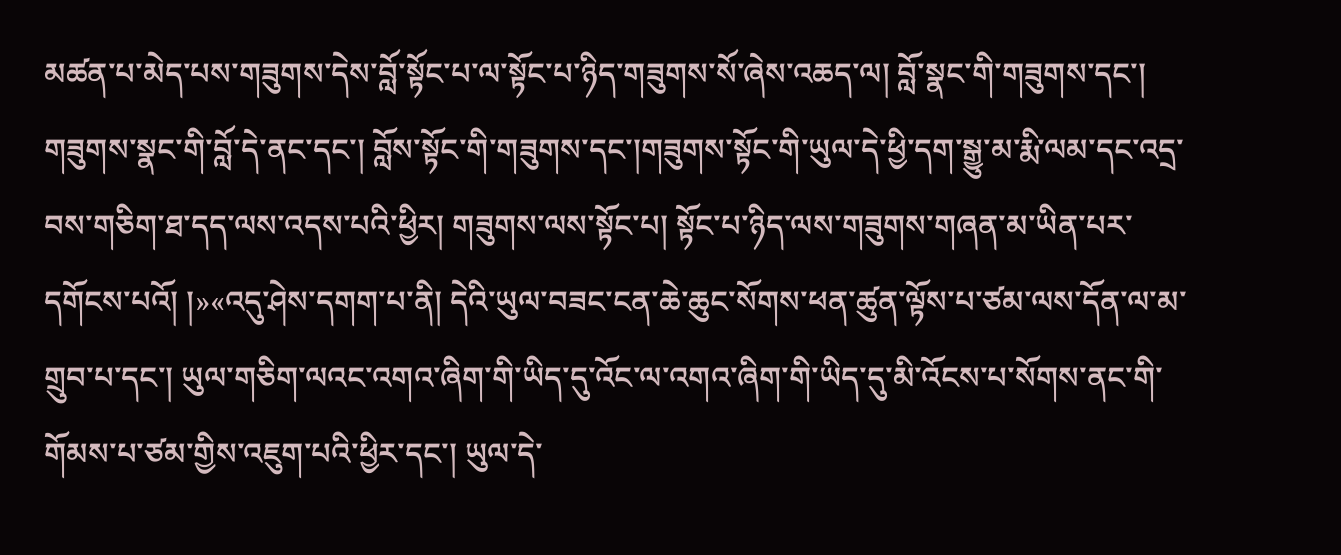མཚན་པ་མེད་པས་གཟུགས་དེས་བློ་སྟོང་པ་ལ་སྟོང་པ་ཉིད་གཟུགས་སོ་ཞེས་འཆད་ལ། བློ་སྣང་གི་གཟུགས་དང་། གཟུགས་སྣང་གི་བློ་དེ་ནང་དང་། བློས་སྟོང་གི་གཟུགས་དང་།གཟུགས་སྟོང་གི་ཡུལ་དེ་ཕྱི་དག་སྒྱུ་མ་རྨི་ལམ་དང་འདྲ་བས་གཅིག་ཐ་དད་ལས་འདས་པའི་ཕྱིར། གཟུགས་ལས་སྟོང་པ། སྟོང་པ་ཉིད་ལས་གཟུགས་གཞན་མ་ཡིན་པར་དགོངས་པའོ། །»«འདུ་ཤེས་དགག་པ་ནི། དེའི་ཡུལ་བཟང་ངན་ཆེ་ཆུང་སོགས་ཕན་ཚུན་ལྟོས་པ་ཙམ་ལས་དོན་ལ་མ་གྲུབ་པ་དང་། ཡུལ་གཅིག་ལའང་འགའ་ཞིག་གི་ཡིད་དུ་འོང་ལ་འགའ་ཞིག་གི་ཡིད་དུ་མི་འོངས་པ་སོགས་ནང་གི་གོམས་པ་ཙམ་གྱིས་འཇུག་པའི་ཕྱིར་དང་། ཡུལ་དེ་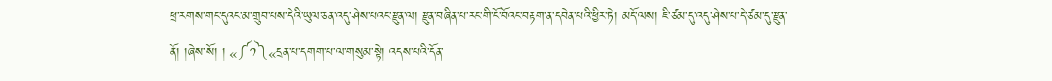ཕྲ་རགས་གང་དུའང་མ་གྲུབ་པས་དེའི་ཡུལ་ཅན་འདུ་ཤེས་པའང་རྫུན་ལ། རྫུན་བཞིན་པ་རང་གི་ངོ་བོའང་བརྟག་ན་དབེན་པའི་ཕྱིར་ཏེ། མདོ་ལས། ཇི་ཙམ་དུ་འདུ་ཤེས་པ་དེ་ཙམ་དུ་རྫུན་ནོ། །ཞེས་སོ། ། «༼༡༽«དྲན་པ་དགག་པ་ལ་གསུམ་སྟེ། འདས་པའི་དོན་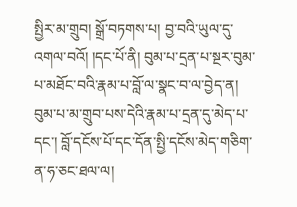སྤྱིར་མ་གྲུབ། སྒྲོ་བཏགས་པ། བྱ་བའི་ཡུལ་དུ་འགལ་བའོ། །དང་པོ་ནི། བུམ་པ་དྲན་པ་སྔར་བུམ་པ་མཐོང་བའི་རྣམ་པ་བློ་ལ་སྣང་བ་ལ་བྱེད་ན། བུམ་པ་མ་གྲུབ་པས་དེའི་རྣམ་པ་དྲན་དུ་མེད་པ་དང་། བློ་དངོས་པོ་དང་དོན་སྤྱི་དངོས་མེད་གཅིག་ན་ཧ་ཅང་ཐལ་ལ།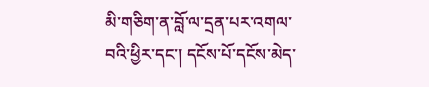མི་གཅིག་ན་བློ་ལ་དྲན་པར་འགལ་བའི་ཕྱིར་དང་། དངོས་པོ་དངོས་མེད་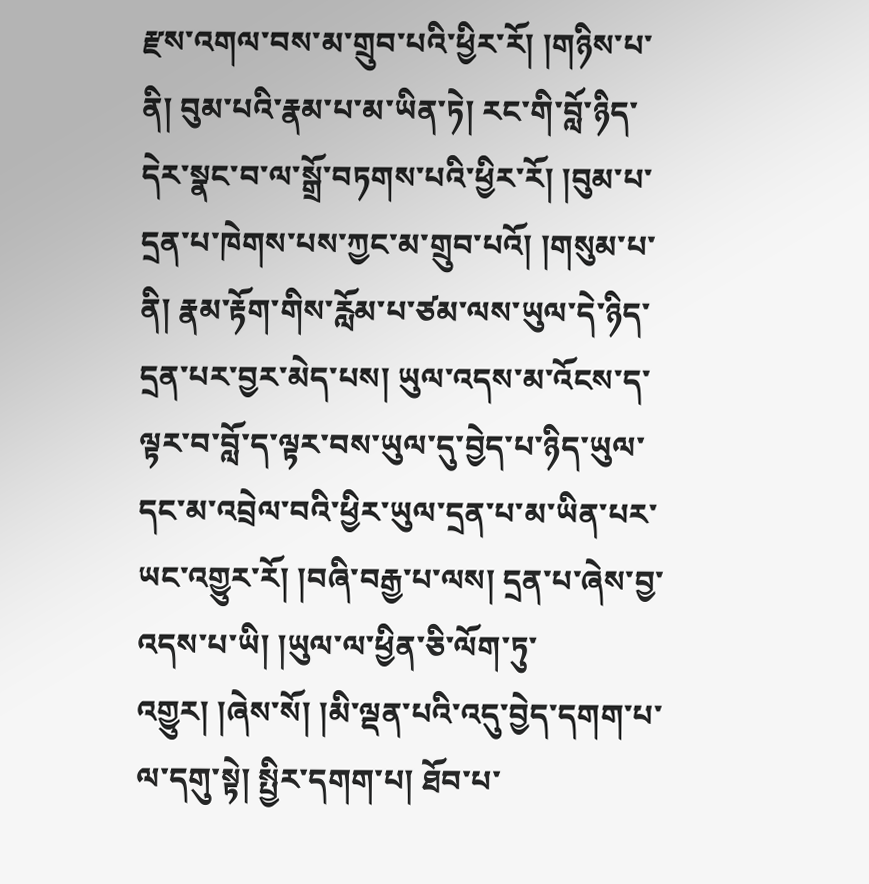རྫས་འགལ་བས་མ་གྲུབ་པའི་ཕྱིར་རོ། །གཉིས་པ་ནི། བུམ་པའི་རྣམ་པ་མ་ཡིན་ཏེ། རང་གི་བློ་ཉིད་དེར་སྣང་བ་ལ་སྒྲོ་བཏགས་པའི་ཕྱིར་རོ། །བུམ་པ་དྲན་པ་ཁེགས་པས་ཀྱང་མ་གྲུབ་པའོ། །གསུམ་པ་ནི། རྣམ་རྟོག་གིས་རློམ་པ་ཙམ་ལས་ཡུལ་དེ་ཉིད་དྲན་པར་བྱར་མེད་པས། ཡུལ་འདས་མ་འོངས་ད་ལྟར་བ་བློ་ད་ལྟར་བས་ཡུལ་དུ་བྱེད་པ་ཉིད་ཡུལ་དང་མ་འབྲེལ་བའི་ཕྱིར་ཡུལ་དྲན་པ་མ་ཡིན་པར་ཡང་འགྱུར་རོ། །བཞི་བརྒྱ་པ་ལས། དྲན་པ་ཞེས་བྱ་འདས་པ་ཡི། །ཡུལ་ལ་ཕྱིན་ཅི་ལོག་ཏུ་འགྱུར། །ཞེས་སོ། །མི་ལྡན་པའི་འདུ་བྱེད་དགག་པ་ལ་དགུ་སྟེ། སྤྱིར་དགག་པ། ཐོབ་པ་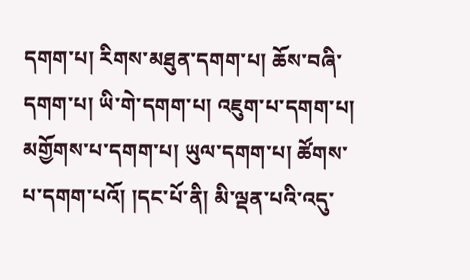དགག་པ། རིགས་མཐུན་དགག་པ། ཆོས་བཞི་དགག་པ། ཡི་གེ་དགག་པ། འཇུག་པ་དགག་པ། མགྱོགས་པ་དགག་པ། ཡུལ་དགག་པ། ཚོགས་པ་དགག་པའོ། །དང་པོ་ནི། མི་ལྡན་པའི་འདུ་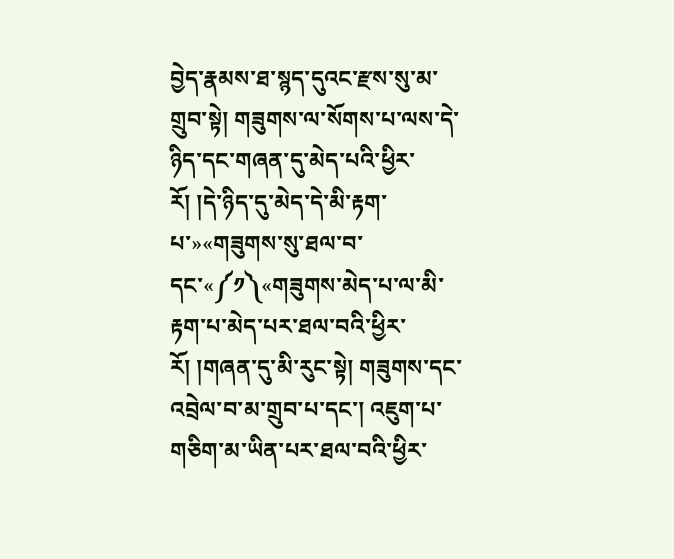བྱེད་རྣམས་ཐ་སྙད་དུའང་རྫས་སུ་མ་གྲུབ་སྟེ། གཟུགས་ལ་སོགས་པ་ལས་དེ་ཉིད་དང་གཞན་དུ་མེད་པའི་ཕྱིར་རོ། །དེ་ཉིད་དུ་མེད་དེ་མི་རྟག་པ་»«གཟུགས་སུ་ཐལ་བ་དང་«༼༡༽«གཟུགས་མེད་པ་ལ་མི་རྟག་པ་མེད་པར་ཐལ་བའི་ཕྱིར་རོ། །གཞན་དུ་མི་རུང་སྟེ། གཟུགས་དང་འབྲེལ་བ་མ་གྲུབ་པ་དང་། འཇུག་པ་གཅིག་མ་ཡིན་པར་ཐལ་བའི་ཕྱིར་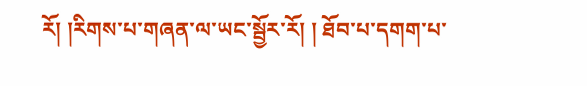རོ། །རིགས་པ་གཞན་ལ་ཡང་སྦྱོར་རོ། ། ཐོབ་པ་དགག་པ་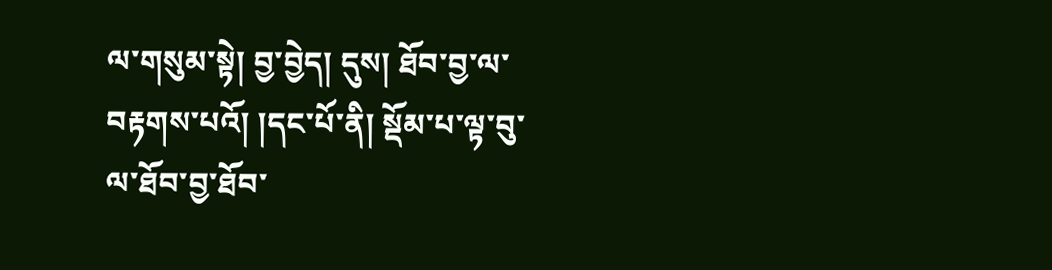ལ་གསུམ་སྟེ། བྱ་བྱེད། དུས། ཐོབ་བྱ་ལ་བརྟགས་པའོ། །དང་པོ་ནི། སྡོམ་པ་ལྟ་བུ་ལ་ཐོབ་བྱ་ཐོབ་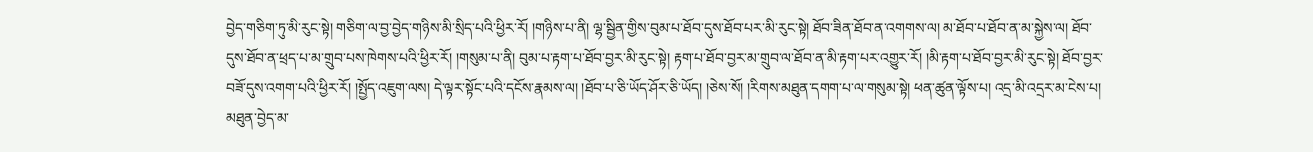བྱེད་གཅིག་ཏུ་མི་རུང་སྟེ། གཅིག་ལ་བྱ་བྱེད་གཉིས་མི་སྲིད་པའི་ཕྱིར་རོ། །གཉིས་པ་ནི། ལྷ་སྦྱིན་གྱིས་བུམ་པ་ཐོབ་དུས་ཐོབ་པར་མི་རུང་སྟེ། ཐོབ་ཟིན་ཐོབ་ན་འགགས་ལ། མ་ཐོབ་པ་ཐོབ་ན་མ་སྐྱེས་ལ། ཐོབ་དུས་ཐོབ་ན་ཕྲད་པ་མ་གྲུབ་པས་ཁེགས་པའི་ཕྱིར་རོ། །གསུམ་པ་ནི། བུམ་པ་རྟག་པ་ཐོབ་བྱར་མི་རུང་སྟེ། རྟག་པ་ཐོབ་བྱར་མ་གྲུབ་ལ་ཐོབ་ན་མི་རྟག་པར་འགྱུར་རོ། །མི་རྟག་པ་ཐོབ་བྱར་མི་རུང་སྟེ། ཐོབ་བྱར་བཟོ་དུས་འགག་པའི་ཕྱིར་རོ། །སྤྱོད་འཇུག་ལས། དེ་ལྟར་སྟོང་པའི་དངོས་རྣམས་ལ། །ཐོབ་པ་ཅི་ཡོད་ཤོར་ཅི་ཡོད། །ཅེས་སོ། །རིགས་མཐུན་དགག་པ་ལ་གསུམ་སྟེ། ཕན་ཚུན་ལྟོས་པ། འདྲ་མི་འདྲར་མ་ངེས་པ། མཐུན་བྱེད་མ་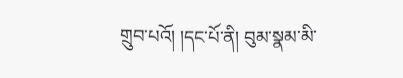གྲུབ་པའོ། །དང་པོ་ནི། བུམ་སྣམ་མི་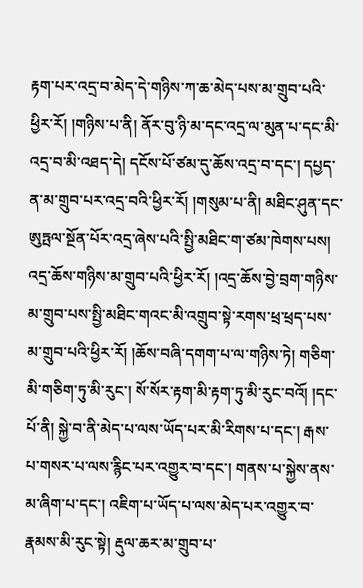རྟག་པར་འདྲ་བ་མེད་དེ་གཉིས་ཀ་ཆ་མེད་པས་མ་གྲུབ་པའི་ཕྱིར་རོ། །གཉིས་པ་ནི། ནོར་བུ་ཉི་མ་དང་འདྲ་ལ་མུན་པ་དང་མི་འདྲ་བ་མི་འཐད་དེ། དངོས་པོ་ཙམ་དུ་ཆོས་འདྲ་བ་དང་། དཔྱད་ན་མ་གྲུབ་པར་འདྲ་བའི་ཕྱིར་རོ། །གསུམ་པ་ནི། མཐིང་ཤུན་དང་ཨུཏྤལ་སྔོན་པོར་འདྲ་ཞེས་པའི་སྤྱི་མཐིང་ག་ཙམ་ཁེགས་པས། འདྲ་ཆོས་གཉིས་མ་གྲུབ་པའི་ཕྱིར་རོ། །འདྲ་ཆོས་བྱེ་བྲག་གཉིས་མ་གྲུབ་པས་སྤྱི་མཐིང་གའང་མི་འགྲུབ་སྟེ་རགས་ཕྲ་ཕྲད་པས་མ་གྲུབ་པའི་ཕྱིར་རོ། །ཆོས་བཞི་དགག་པ་ལ་གཉིས་ཏེ། གཅིག་མི་གཅིག་ཏུ་མི་རུང་། སོ་སོར་རྟག་མི་རྟག་ཏུ་མི་རུང་བའོ། །དང་པོ་ནི། སྐྱེ་བ་ནི་མེད་པ་ལས་ཡོད་པར་མི་རིགས་པ་དང་། རྒས་པ་གསར་པ་ལས་རྙིང་པར་འགྱུར་བ་དང་། གནས་པ་སྐྱེས་ནས་མ་ཞིག་པ་དང་། འཇིག་པ་ཡོད་པ་ལས་མེད་པར་འགྱུར་བ་རྣམས་མི་རུང་སྟེ། རྡུལ་ཆར་མ་གྲུབ་པ་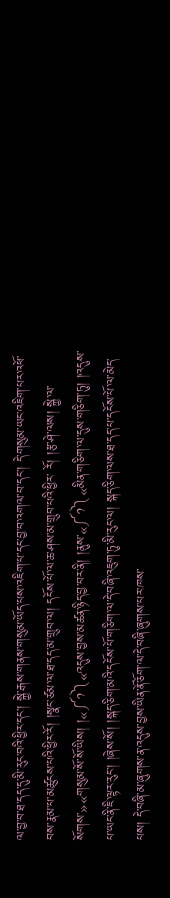ལ་བྱ་བ་ཐ་དད་དུ་མི་རུང་བའི་ཕྱིར་དང་། སྐྱེ་རྒས་གནས་གསུམ་ཡོད་པས་འཇིག་པ་དང་བྱ་བ་འགལ་བ་དང་། དེ་གསུམ་ཡང་འཇིག་པར་འཕོ་བས་རྣམ་པ་མཚུངས་པའི་ཕྱིར་རོ། །སྣང་ཙམ་ལ་ཐ་དད་མ་གྲུབ་ལ། དངོས་པོ་ལ་ཆ་ཤས་མ་གྲུབ་པའི་ཕྱིར་ རོ། །རྩ་ཤེ་ལས། སྐྱེ་ལ་སོགས་»«གསུམ་སོ་སོ་ཡིས། །«༼༡༽«འདུས་བྱས་མཚན་ཉིད་བྱ་བར་ནི། །ནུས་«༼༡༽«མིན་གཅིག་ལ་དུས་གཅིག་ཏུ། །འདུས་པ་ཡང་ནི་ཇི་ལྟར་རུང་། །ཞེས་སོ། །སྐད་ཅིག་མའི་དངོས་པོ་གཅིག་ལ་དེ་བཞི་འཇུག་ཏུ་མི་རུང་ལ། སྐད་ཅིག་ལས་ཐ་དད་པ་དངོས་པོ་ལ་མེད་པས། དེ་བཞི་མ་ཞུགས་ན་འདུས་བྱས་ཡིན་ནོ་ཅོག་ལ་དེ་བཞི་ཞུགས་པར་ཁས་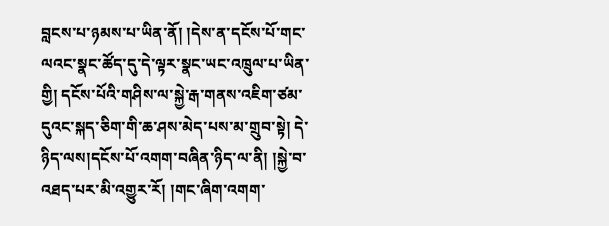བླངས་པ་ཉམས་པ་ཡིན་ནོ། །དེས་ན་དངོས་པོ་གང་ལའང་སྣང་ཚོད་དུ་དེ་ལྟར་སྣང་ཡང་འཁྲུལ་པ་ཡིན་གྱི། དངོས་པོའི་གཤིས་ལ་སྐྱེ་རྒ་གནས་འཇིག་ཙམ་དུའང་སྐད་ཅིག་གི་ཆ་ཤས་མེད་པས་མ་གྲུབ་སྟེ། དེ་ཉིད་ལས།དངོས་པོ་འགག་བཞིན་ཉིད་ལ་ནི། །སྐྱེ་བ་འཐད་པར་མི་འགྱུར་རོ། །གང་ཞིག་འགག་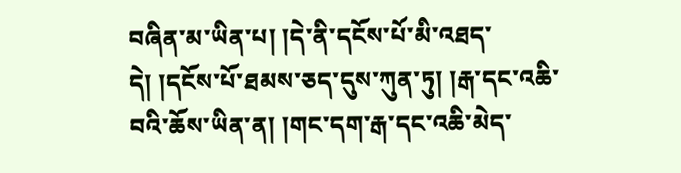བཞིན་མ་ཡིན་པ། །དེ་ནི་དངོས་པོ་མི་འཐད་ དེ། །དངོས་པོ་ཐམས་ཅད་དུས་ཀུན་ཏུ། །རྒ་དང་འཆི་བའི་ཆོས་ཡིན་ན། །གང་དག་རྒ་དང་འཆི་མེད་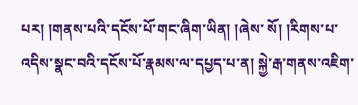པར། །གནས་པའི་དངོས་པོ་གང་ཞིག་ཡིན། །ཞེས་ སོ། །རིགས་པ་འདིས་སྣང་བའི་དངོས་པོ་རྣམས་ལ་དཔྱད་པ་ན། སྐྱེ་རྒ་གནས་འཇིག་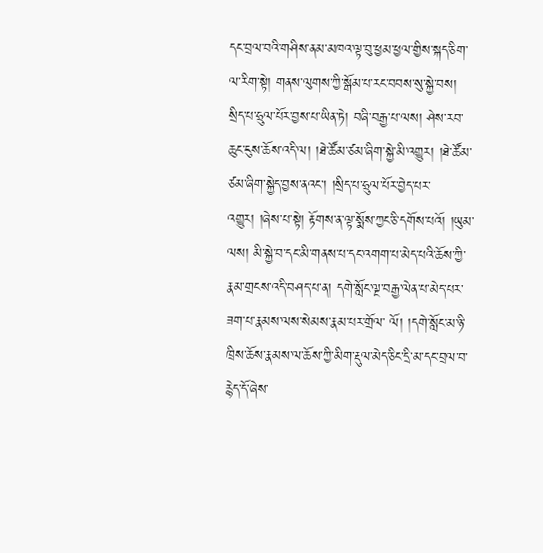དང་བྲལ་བའི་གཤིས་ནམ་མཁའ་ལྟ་བུ་ཕྱམ་ཕྱལ་གྱིས་སྐད་ཅིག་ལ་རིག་སྟེ། གནས་ལུགས་ཀྱི་སྒོམ་པ་རང་བབས་སུ་སྐྱེ་བས། སྲིད་པ་ཧྲུལ་པོར་བྱས་པ་ཡིན་ཏེ། བཞི་བརྒྱ་པ་ལས། ཤེས་རབ་ཆུང་ངུས་ཆོས་འདི་ལ། །ཐེ་ཚོམ་ཙམ་ཞིག་སྐྱེ་མི་འགྱུར། །ཐེ་ཚོམ་ཙམ་ཞིག་སྐྱེད་བྱས་ནའང་། །སྲིད་པ་ཧྲུལ་པོར་བྱེད་པར་འགྱུར། །ཞེས་པ་སྟེ། རྟོགས་ན་ལྟ་སྨོས་ཀྱང་ཅི་དགོས་པའོ། །ཡུམ་ལས། མི་སྐྱེ་བ་དང་མི་གནས་པ་དང་འགག་པ་མེད་པའི་ཆོས་ཀྱི་རྣམ་གྲངས་འདི་བཤད་པ་ན། དགེ་སློང་ལྔ་བརྒྱ་ལེན་པ་མེད་པར་ཟག་པ་རྣམས་ལས་སེམས་རྣམ་པར་གྲོལ་ ལོ། །དགེ་སློང་མ་ཉི་ཁྲིས་ཆོས་རྣམས་ལ་ཆོས་ཀྱི་མིག་རྡུལ་མེད་ཅིང་དྲི་མ་དང་བྲལ་བ་རྙེད་དོ་ཞེས་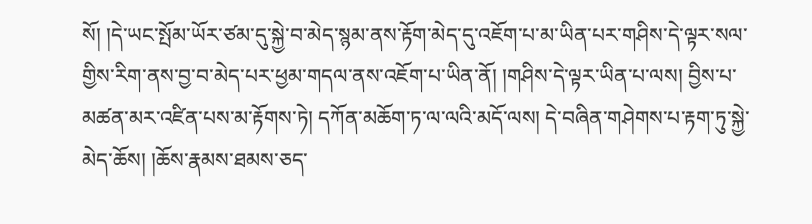སོ། །དེ་ཡང་སྤོམ་ཡོར་ཙམ་དུ་སྐྱེ་བ་མེད་སྙམ་ནས་རྟོག་མེད་དུ་འཇོག་པ་མ་ཡིན་པར་གཤིས་དེ་ལྟར་སལ་གྱིས་རིག་ནས་བྱ་བ་མེད་པར་ཕྱམ་གདལ་ནས་འཇོག་པ་ཡིན་ནོ། །གཤིས་དེ་ལྟར་ཡིན་པ་ལས། བྱིས་པ་མཚན་མར་འཛིན་པས་མ་རྟོགས་ཏེ། དཀོན་མཆོག་ཏ་ལ་ལའི་མདོ་ལས། དེ་བཞིན་གཤེགས་པ་རྟག་ཏུ་སྐྱེ་མེད་ཆོས། །ཆོས་རྣམས་ཐམས་ཅད་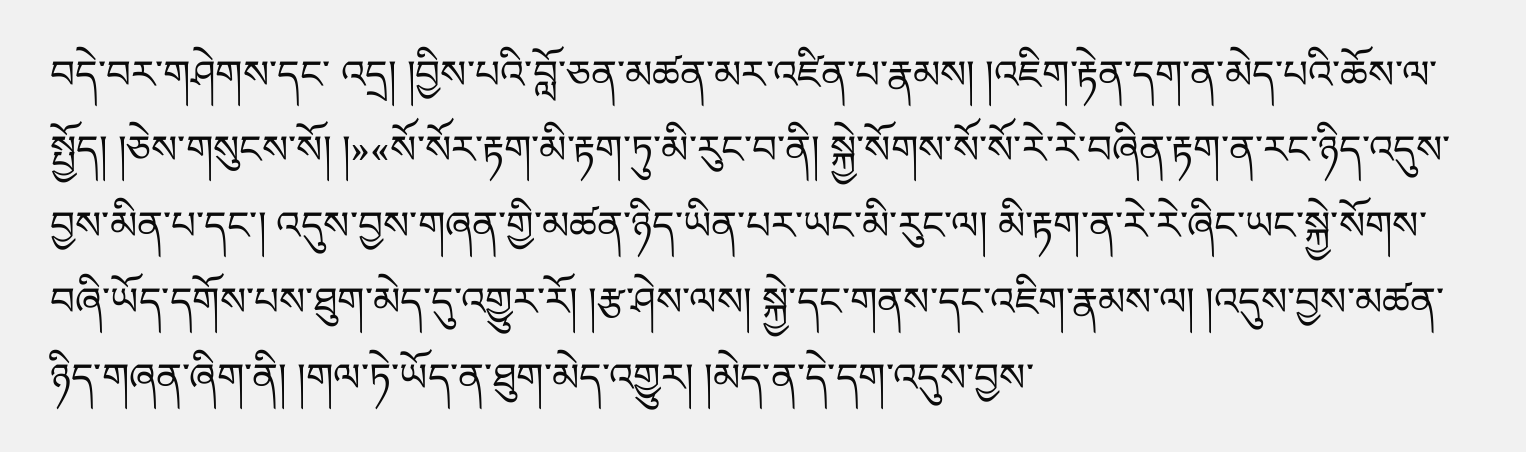བདེ་བར་གཤེགས་དང་ འདྲ། །བྱིས་པའི་བློ་ཅན་མཚན་མར་འཛིན་པ་རྣམས། །འཇིག་རྟེན་དག་ན་མེད་པའི་ཆོས་ལ་སྤྱོད། །ཅེས་གསུངས་སོ། །»«སོ་སོར་རྟག་མི་རྟག་ཏུ་མི་རུང་བ་ནི། སྐྱེ་སོགས་སོ་སོ་རེ་རེ་བཞིན་རྟག་ན་རང་ཉིད་འདུས་བྱས་མིན་པ་དང་། འདུས་བྱས་གཞན་གྱི་མཚན་ཉིད་ཡིན་པར་ཡང་མི་རུང་ལ། མི་རྟག་ན་རེ་རེ་ཞིང་ཡང་སྐྱེ་སོགས་བཞི་ཡོད་དགོས་པས་ཐུག་མེད་དུ་འགྱུར་རོ། །རྩ་ཤེས་ལས། སྐྱེ་དང་གནས་དང་འཇིག་རྣམས་ལ། །འདུས་བྱས་མཚན་ཉིད་གཞན་ཞིག་ནི། །གལ་ཏེ་ཡོད་ན་ཐུག་མེད་འགྱུར། །མེད་ན་དེ་དག་འདུས་བྱས་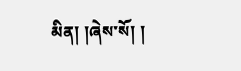མིན། །ཞེས་སོ། །